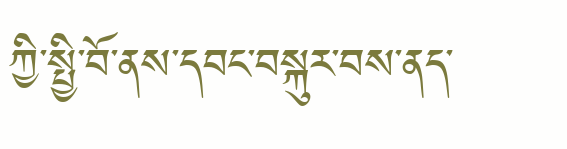ཀྱི་སྤྱི་བོ་ནས་དབང་བསྐུར་བས་ནད་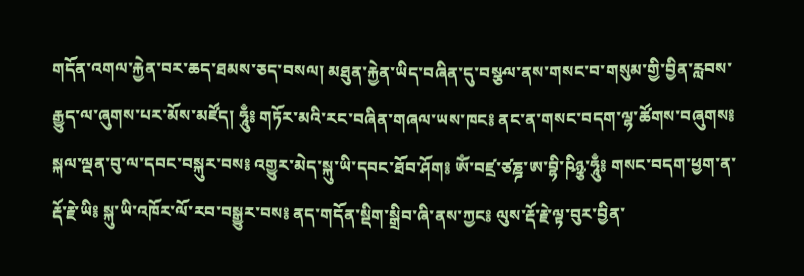གདོན་འགལ་རྐྱེན་བར་ཆད་ཐམས་ཅད་བསལ། མཐུན་རྐྱེན་ཡིད་བཞིན་དུ་བསྩལ་ནས་གསང་བ་གསུམ་གྱི་བྱིན་རླབས་རྒྱུད་ལ་ཞུགས་པར་མོས་མཛོད། ཧཱུྃ༔ གཏོར་མའི་རང་བཞིན་གཞལ་ཡས་ཁང༔ ནང་ན་གསང་བདག་ལྷ་ཚོགས་བཞུགས༔ སྐལ་ལྡན་བུ་ལ་དབང་བསྐུར་བས༔ འགྱུར་མེད་སྐུ་ཡི་དབང་ཐོབ་ཤོག༔ ཨོཾ་བཛྲ་ཙཎྜ་ཨ་བྷི་ཥིཉྩ་ཧཱུྃ༔ གསང་བདག་ཕྱག་ན་རྡོ་རྗེ་ཡི༔ སྐུ་ཡི་འཁོར་ལོ་རབ་བསྒྱུར་བས༔ ནད་གདོན་སྡིག་སྒྲིབ་ཞི་ནས་ཀྱང༔ ལུས་རྡོ་རྗེ་ལྟ་བུར་བྱིན་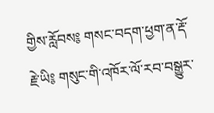གྱིས་རློབས༔ གསང་བདག་ཕྱག་ན་རྡོ་རྗེ་ཡི༔ གསུང་གི་འཁོར་ལོ་རབ་བསྒྱུར་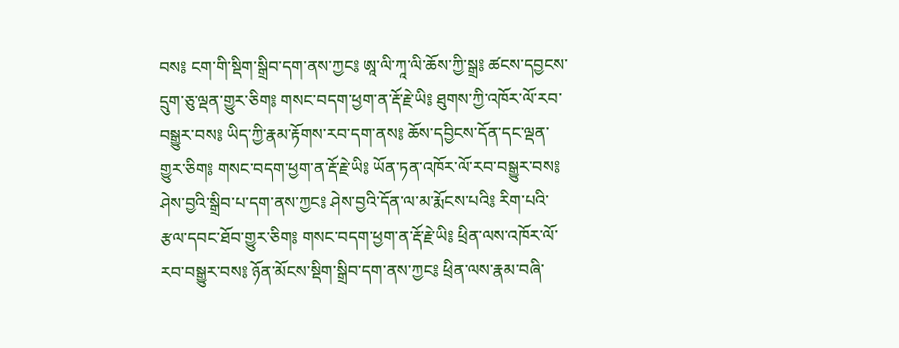བས༔ ངག་གི་སྡིག་སྒྲིབ་དག་ནས་ཀྱང༔ ཨཱ་ལི་ཀཱ་ལི་ཆོས་ཀྱི་སྒྲ༔ ཚངས་དབྱངས་དྲུག་ཅུ་ལྡན་གྱུར་ཅིག༔ གསང་བདག་ཕྱག་ན་རྡོ་རྗེ་ཡི༔ ཐུགས་ཀྱི་འཁོར་ལོ་རབ་བསྒྱུར་བས༔ ཡིད་ཀྱི་རྣམ་རྟོགས་རབ་དག་ནས༔ ཆོས་དབྱིངས་དོན་དང་ལྡན་གྱུར་ཅིག༔ གསང་བདག་ཕྱག་ན་རྡོ་རྗེ་ཡི༔ ཡོན་ཏན་འཁོར་ལོ་རབ་བསྒྱུར་བས༔ ཤེས་བྱའི་སྒྲིབ་པ་དག་ནས་ཀྱང༔ ཤེས་བྱའི་དོན་ལ་མ་རྨོངས་པའི༔ རིག་པའི་རྩལ་དབང་ཐོབ་གྱུར་ཅིག༔ གསང་བདག་ཕྱག་ན་རྡོ་རྗེ་ཡི༔ ཕྲིན་ལས་འཁོར་ལོ་རབ་བསྒྱུར་བས༔ ཉོན་མོངས་སྡིག་སྒྲིབ་དག་ནས་ཀྱང༔ ཕྲིན་ལས་རྣམ་བཞི་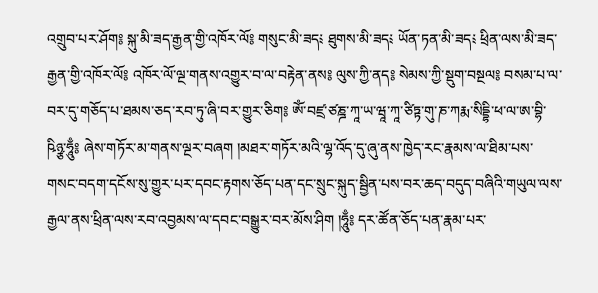འགྲུབ་པར་ཤོག༔ སྐུ་མི་ཟད་རྒྱན་གྱི་འཁོར་ལོ༔ གསུང་མི་ཟད༴ ཐུགས་མི་ཟད༴ ཡོན་ཏན་མི་ཟད༴ ཕྲིན་ལས་མི་ཟད་རྒྱན་གྱི་འཁོར་ལོ༔ འཁོར་ལོ་ལྔ་གནས་འགྱུར་བ་ལ་བརྟེན་ནས༔ ལུས་ཀྱི་ནད༔ སེམས་ཀྱི་སྡུག་བསྔལ༔ བསམ་པ་ལ་བར་དུ་གཅོད་པ་ཐམས་ཅད་རབ་ཏུ་ཞི་བར་གྱུར་ཅིག༔ ཨོཾ་བཛྲ་ཙཎྜ་ཀཱ་ཡ་ཝཱ་ཀཱ་ཙིཏྟ་གུ་ཎ་ཀརྨ་སིདྡྷི་ཕ་ལ་ཨ་བྷི་ཥིཉྩ་ཧཱུྃ༔ ཞེས་གཏོར་མ་གནས་ལྔར་བཞག །མཐར་གཏོར་མའི་ལྷ་འོད་དུ་ཞུ་ནས་ཁྱེད་རང་རྣམས་ལ་ཐིམ་པས་གསང་བདག་དངོས་སུ་གྱུར་པར་དབང་རྟགས་ཅོད་པན་དང་སྲུང་སྐུད་སྦྱིན་པས་བར་ཆད་བདུད་བཞིའི་གཡུལ་ལས་རྒྱལ་ནས་ཕྲིན་ལས་རབ་འབྱམས་ལ་དབང་བསྒྱུར་བར་མོས་ཤིག །ཧཱུྃ༔ དར་ཚོན་ཅོད་པན་རྣམ་པར་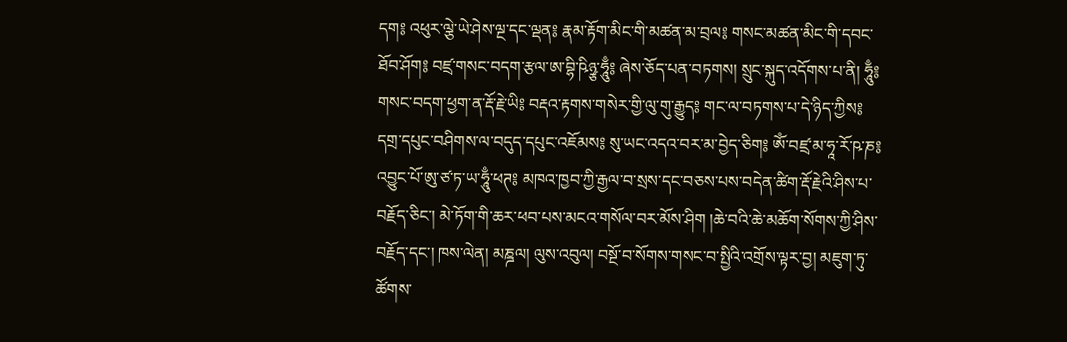དག༔ འཕུར་ལྕེ་ཡེ་ཤེས་ལྔ་དང་ལྡན༔ རྣམ་རྟོག་མིང་གི་མཚན་མ་བྲལ༔ གསང་མཚན་མིང་གི་དབང་ཐོབ་ཤོག༔ བཛྲ་གསང་བདག་རྩལ་ཨ་བྷི་ཥིཉྩ་ཧཱུྃ༔ ཞེས་ཅོད་པན་བཏགས། སྲུང་སྐུད་འདོགས་པ་ནི། ཧཱུྃ༔ གསང་བདག་ཕྱག་ན་རྡོ་རྗེ་ཡི༔ བརྡའ་རྟགས་གསེར་གྱི་ལུ་གུ་རྒྱུད༔ གང་ལ་བཏགས་པ་དེ་ཉིད་ཀྱིས༔ དགྲ་དཔུང་བཤིགས་ལ་བདུད་དཔུང་འཇོམས༔ སུ་ཡང་འདའ་བར་མ་བྱེད་ཅིག༔ ཨོཾ་བཛྲ་མ་ཧཱ་རོ་ཥ་ཎ༔ འབྱུང་པོ་ཨུ་ཙ་ཏ་ཡ་ཧཱུྃ་ཕཊ༔ མཁའ་ཁྱབ་ཀྱི་རྒྱལ་བ་སྲས་དང་བཅས་པས་བདེན་ཚིག་རྡོ་རྗེའི་ཤིས་པ་བརྗོད་ཅིང་། མེ་ཏོག་གི་ཆར་ཕབ་པས་མངའ་གསོལ་བར་མོས་ཤིག །ཆེ་བའི་ཆེ་མཆོག་སོགས་ཀྱི་ཤིས་བརྗོད་དང་། ཁས་ལེན། མཎྜལ། ལུས་འབུལ། བསྔོ་བ་སོགས་གསང་བ་སྤྱིའི་འགྲོས་ལྟར་བྱ། མཇུག་ཏུ་ཚོགས་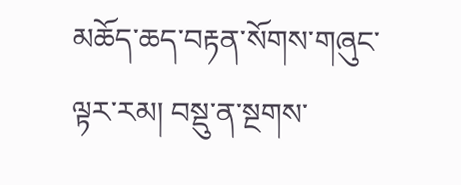མཆོད་ཆད་བརྟན་སོགས་གཞུང་ལྟར་རམ། བསྡུ་ན་སྔགས་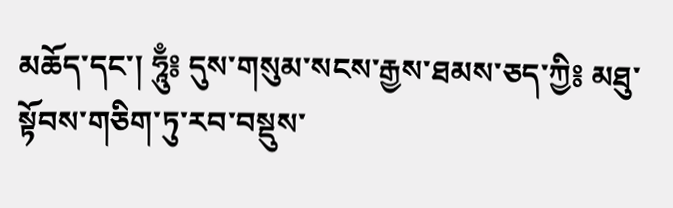མཆོད་དང་། ཧཱུྃ༔ དུས་གསུམ་སངས་རྒྱས་ཐམས་ཅད་ཀྱི༔ མཐུ་སྟོབས་གཅིག་ཏུ་རབ་བསྡུས་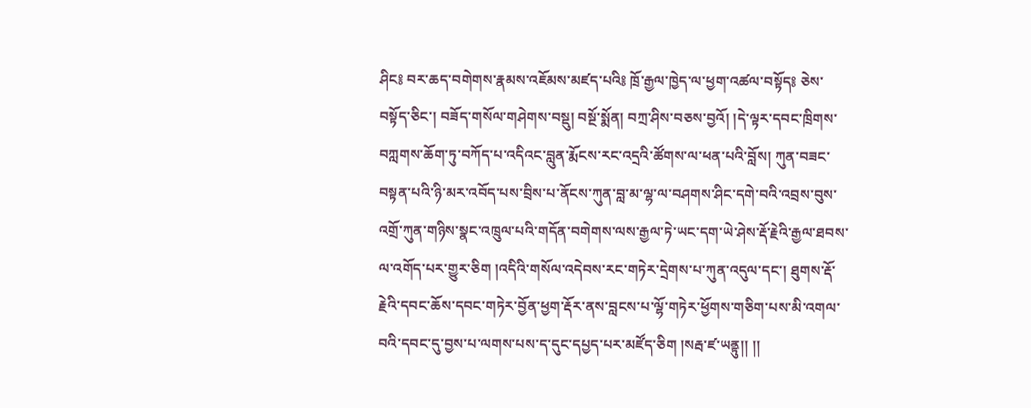ཤིང༔ བར་ཆད་བགེགས་རྣམས་འཇོམས་མཛད་པའི༔ ཁྲོ་རྒྱལ་ཁྱེད་ལ་ཕྱག་འཚལ་བསྟོད༔ ཅེས་བསྟོད་ཅིང་། བཟོད་གསོལ་གཤེགས་བསྡུ། བསྔོ་སྨོན། བཀྲ་ཤིས་བཅས་བྱའོ། །དེ་ལྟར་དབང་ཁྲིགས་བཀླགས་ཆོག་ཏུ་བཀོད་པ་འདིའང་བླུན་རྨོངས་རང་འདྲའི་ཚོགས་ལ་ཕན་པའི་བློས། ཀུན་བཟང་བསྟན་པའི་ཉི་མར་འབོད་པས་བྲིས་པ་ནོངས་ཀུན་བླ་མ་ལྷ་ལ་བཤགས་ཤིང་དགེ་བའི་འབྲས་བུས་འགྲོ་ཀུན་གཉིས་སྣང་འཁྲུལ་པའི་གདོན་བགེགས་ལས་རྒྱལ་ཏེ་ཡང་དག་ཡེ་ཤེས་རྡོ་རྗེའི་རྒྱལ་ཐབས་ལ་འགོད་པར་གྱུར་ཅིག །འདིའི་གསོལ་འདེབས་རང་གཏེར་དྲེགས་པ་ཀུན་འདུལ་དང་། ཐུགས་རྡོ་རྗེའི་དབང་ཆོས་དབང་གཏེར་བྱོན་ཕྱག་རྡོར་ནས་བླངས་པ་ལྷོ་གཏེར་ཕྱོགས་གཅིག་པས་མི་འགལ་བའི་དབང་དུ་བྱས་པ་ལགས་པས་ད་དུང་དཔྱད་པར་མཛོད་ཅིག །སརྦ་ཛ་ཡནྟུ།། །།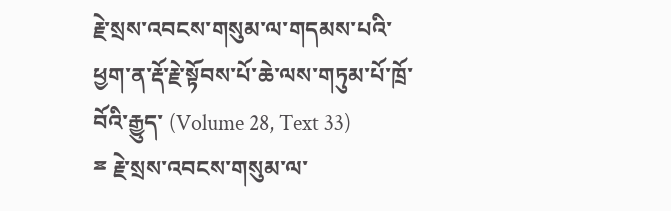རྗེ་སྲས་འབངས་གསུམ་ལ་གདམས་པའི་ཕྱག་ན་རྡོ་རྗེ་སྟོབས་པོ་ཆེ་ལས་གཏུམ་པོ་ཁྲོ་བོའི་རྒྱུད་ (Volume 28, Text 33)
ྈ རྗེ་སྲས་འབངས་གསུམ་ལ་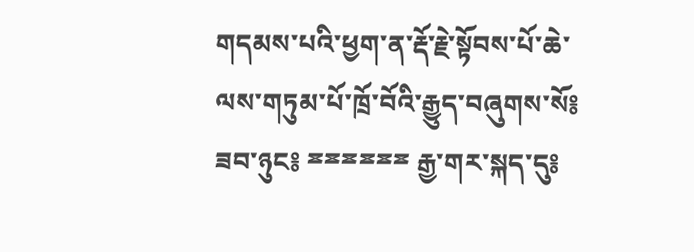གདམས་པའི་ཕྱག་ན་རྡོ་རྗེ་སྟོབས་པོ་ཆེ་ལས་གཏུམ་པོ་ཁྲོ་བོའི་རྒྱུད་བཞུགས་སོ༔ ཟབ་ཉུང༔ ྈྈྈྈྈྈ རྒྱ་གར་སྐད་དུ༔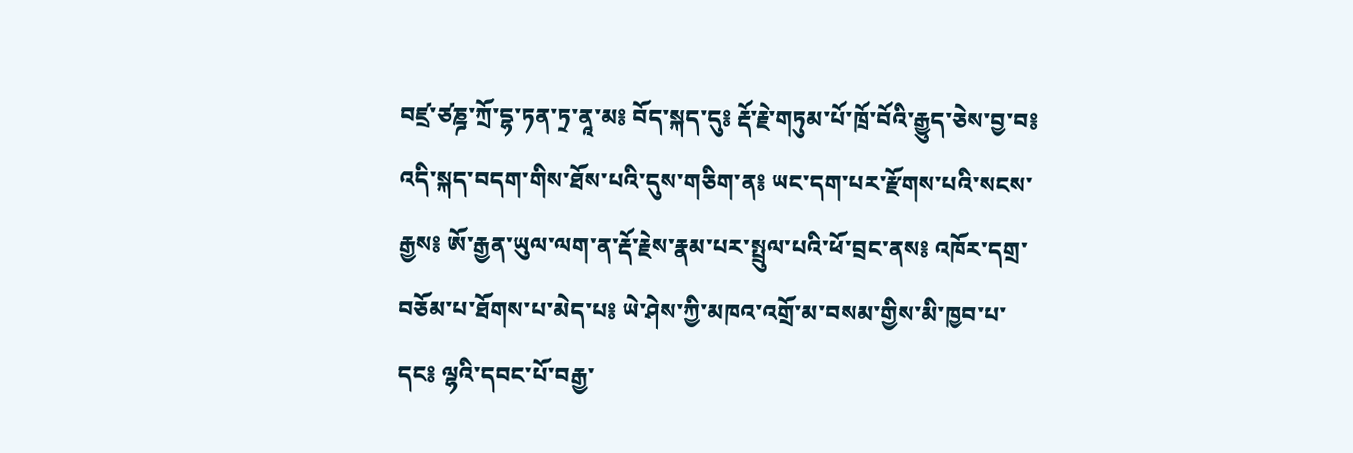བཛྲ་ཙཎྜ་ཀྲོ་དྷ་ཏན་ཏྲ་ནཱ་མ༔ བོད་སྐད་དུ༔ རྡོ་རྗེ་གཏུམ་པོ་ཁྲོ་བོའི་རྒྱུད་ཅེས་བྱ་བ༔ འདི་སྐད་བདག་གིས་ཐོས་པའི་དུས་གཅིག་ན༔ ཡང་དག་པར་རྫོགས་པའི་སངས་རྒྱས༔ ཨོ་རྒྱན་ཡུལ་ལག་ན་རྡོ་རྗེས་རྣམ་པར་སྤྲུལ་པའི་ཕོ་བྲང་ནས༔ འཁོར་དགྲ་བཅོམ་པ་ཐོགས་པ་མེད་པ༔ ཡེ་ཤེས་ཀྱི་མཁའ་འགྲོ་མ་བསམ་གྱིས་མི་ཁྱབ་པ་དང༔ ལྷའི་དབང་པོ་བརྒྱ་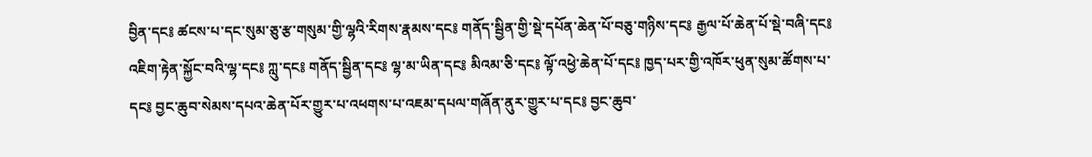བྱིན་དང༔ ཚངས་པ་དང་སུམ་ཅུ་རྩ་གསུམ་གྱི་ལྷའི་རིགས་རྣམས་དང༔ གནོད་སྦྱིན་གྱི་སྡེ་དཔོན་ཆེན་པོ་བཅུ་གཉིས་དང༔ རྒྱལ་པོ་ཆེན་པོ་སྡེ་བཞི་དང༔ འཇིག་རྟེན་སྐྱོང་བའི་ལྷ་དང༔ ཀླུ་དང༔ གནོད་སྦྱིན་དང༔ ལྷ་མ་ཡིན་དང༔ མིའམ་ཅི་དང༔ ལྟོ་འཕྱེ་ཆེན་པོ་དང༔ ཁྱད་པར་གྱི་འཁོར་ཕུན་སུམ་ཚོགས་པ་དང༔ བྱང་ཆུབ་སེམས་དཔའ་ཆེན་པོར་གྱུར་པ་འཕགས་པ་འཇམ་དཔལ་གཞོན་ནུར་གྱུར་པ་དང༔ བྱང་ཆུབ་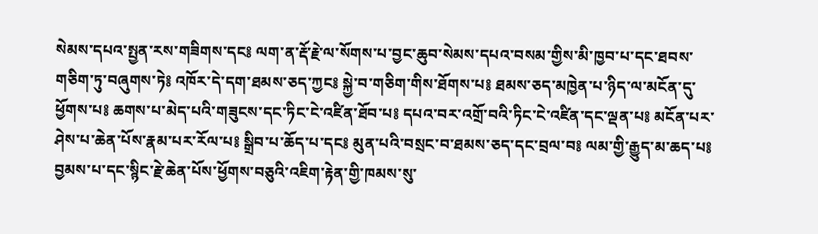སེམས་དཔའ་སྤྱན་རས་གཟིགས་དང༔ ལག་ན་རྡོ་རྗེ་ལ་སོགས་པ་བྱང་ཆུབ་སེམས་དཔའ་བསམ་གྱིས་མི་ཁྱབ་པ་དང་ཐབས་གཅིག་ཏུ་བཞུགས་ཏེ༔ འཁོར་དེ་དག་ཐམས་ཅད་ཀྱང༔ སྐྱེ་བ་གཅིག་གིས་ཐོགས་པ༔ ཐམས་ཅད་མཁྱེན་པ་ཉིད་ལ་མངོན་དུ་ཕྱོགས་པ༔ ཆགས་པ་མེད་པའི་གཟུངས་དང་ཏིང་ངེ་འཛིན་ཐོབ་པ༔ དཔའ་བར་འགྲོ་བའི་ཏིང་ངེ་འཛིན་དང་ལྡན་པ༔ མངོན་པར་ཤེས་པ་ཆེན་པོས་རྣམ་པར་རོལ་པ༔ སྒྲིབ་པ་ཆོད་པ་དང༔ མུན་པའི་བསྲང་བ་ཐམས་ཅད་དང་བྲལ་བ༔ ལམ་གྱི་རྒྱུད་མ་ཆད་པ༔ བྱམས་པ་དང་སྙིང་རྗེ་ཆེན་པོས་ཕྱོགས་བཅུའི་འཇིག་རྟེན་གྱི་ཁམས་སུ་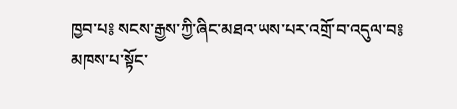ཁྱབ་པ༔ སངས་རྒྱས་ཀྱི་ཞིང་མཐའ་ཡས་པར་འགྲོ་བ་འདུལ་བ༔ མཁས་པ་སྟོང་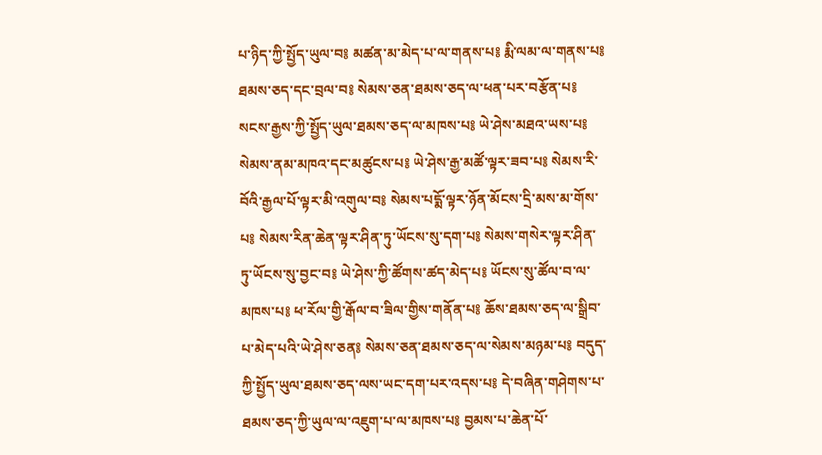པ་ཉིད་ཀྱི་སྤྱོད་ཡུལ་བ༔ མཚན་མ་མེད་པ་ལ་གནས་པ༔ རྨི་ལམ་ལ་གནས་པ༔ ཐམས་ཅད་དང་བྲལ་བ༔ སེམས་ཅན་ཐམས་ཅད་ལ་ཕན་པར་བརྩོན་པ༔ སངས་རྒྱས་ཀྱི་སྤྱོད་ཡུལ་ཐམས་ཅད་ལ་མཁས་པ༔ ཡེ་ཤེས་མཐའ་ཡས་པ༔ སེམས་ནམ་མཁའ་དང་མཚུངས་པ༔ ཡེ་ཤེས་རྒྱ་མཚོ་ལྟར་ཟབ་པ༔ སེམས་རི་བོའི་རྒྱལ་པོ་ལྟར་མི་འགུལ་བ༔ སེམས་པདྨོ་ལྟར་ཉོན་མོངས་དྲི་མས་མ་གོས་པ༔ སེམས་རིན་ཆེན་ལྟར་ཤིན་ཏུ་ཡོངས་སུ་དག་པ༔ སེམས་གསེར་ལྟར་ཤིན་ཏུ་ཡོངས་སུ་བྱང་བ༔ ཡེ་ཤེས་ཀྱི་ཚོགས་ཚད་མེད་པ༔ ཡོངས་སུ་ཚོལ་བ་ལ་མཁས་པ༔ ཕ་རོལ་གྱི་རྒོལ་བ་ཟིལ་གྱིས་གནོན་པ༔ ཆོས་ཐམས་ཅད་ལ་སྒྲིབ་པ་མེད་པའི་ཡེ་ཤེས་ཅན༔ སེམས་ཅན་ཐམས་ཅད་ལ་སེམས་མཉམ་པ༔ བདུད་ཀྱི་སྤྱོད་ཡུལ་ཐམས་ཅད་ལས་ཡང་དག་པར་འདས་པ༔ དེ་བཞིན་གཤེགས་པ་ཐམས་ཅད་ཀྱི་ཡུལ་ལ་འཇུག་པ་ལ་མཁས་པ༔ བྱམས་པ་ཆེན་པོ་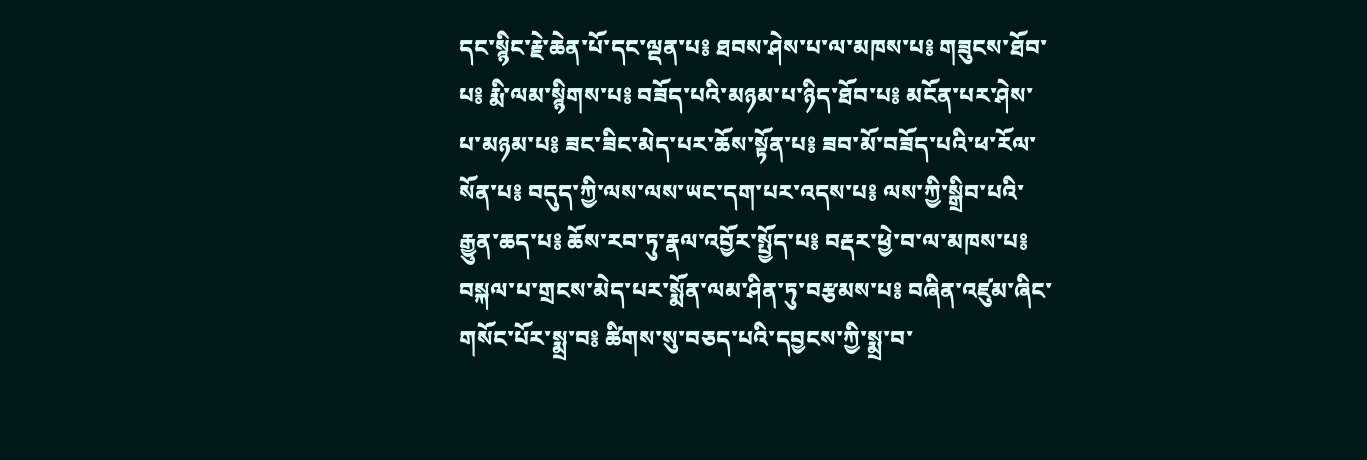དང་སྙིང་རྗེ་ཆེན་པོ་དང་ལྡན་པ༔ ཐབས་ཤེས་པ་ལ་མཁས་པ༔ གཟུངས་ཐོབ་པ༔ རྨི་ལམ་སྙིགས་པ༔ བཟོད་པའི་མཉམ་པ་ཉིད་ཐོབ་པ༔ མངོན་པར་ཤེས་པ་མཉམ་པ༔ ཟང་ཟིང་མེད་པར་ཆོས་སྟོན་པ༔ ཟབ་མོ་བཟོད་པའི་ཕ་རོལ་སོན་པ༔ བདུད་ཀྱི་ལས་ལས་ཡང་དག་པར་འདས་པ༔ ལས་ཀྱི་སྒྲིབ་པའི་རྒྱུན་ཆད་པ༔ ཆོས་རབ་ཏུ་རྣལ་འབྱོར་སྤྱོད་པ༔ བརྡར་ཕྱེ་བ་ལ་མཁས་པ༔ བསྐལ་པ་གྲངས་མེད་པར་སྨོན་ལམ་ཤིན་ཏུ་བརྩམས་པ༔ བཞིན་འཛུམ་ཞིང་གསོང་པོར་སྨྲ་བ༔ ཚིགས་སུ་བཅད་པའི་དབྱངས་ཀྱི་སྨྲ་བ་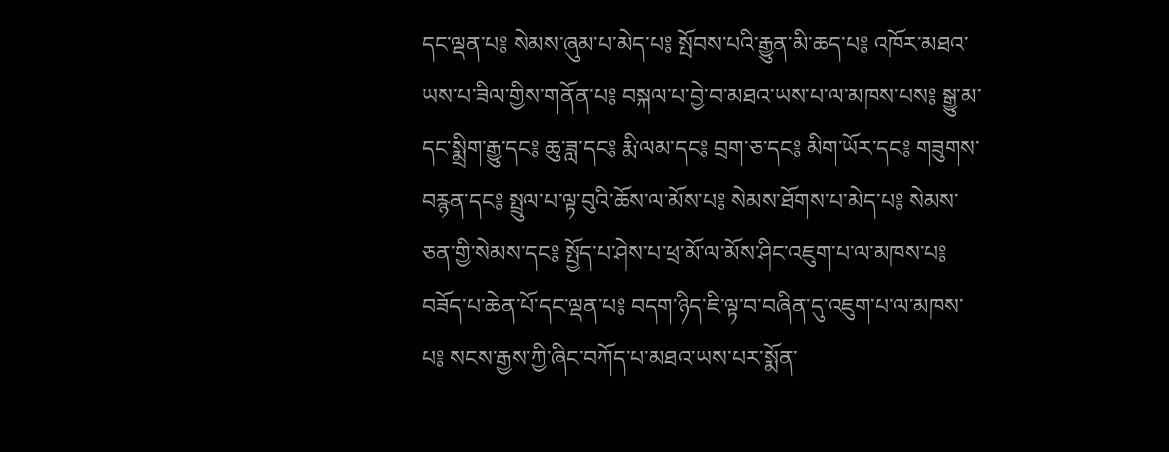དང་ལྡན་པ༔ སེམས་ཞུམ་པ་མེད་པ༔ སྤོབས་པའི་རྒྱུན་མི་ཆད་པ༔ འཁོར་མཐའ་ཡས་པ་ཟིལ་གྱིས་གནོན་པ༔ བསྐལ་པ་བྱེ་བ་མཐའ་ཡས་པ་ལ་མཁས་པས༔ སྒྱུ་མ་དང་སྨྲིག་རྒྱུ་དང༔ ཆུ་ཟླ་དང༔ རྨི་ལམ་དང༔ བྲག་ཅ་དང༔ མིག་ཡོར་དང༔ གཟུགས་བརྙན་དང༔ སྤྲུལ་པ་ལྟ་བུའི་ཆོས་ལ་མོས་པ༔ སེམས་ཐོགས་པ་མེད་པ༔ སེམས་ཅན་གྱི་སེམས་དང༔ སྤྱོད་པ་ཤེས་པ་ཕྲ་མོ་ལ་མོས་ཤིང་འཇུག་པ་ལ་མཁས་པ༔ བཟོད་པ་ཆེན་པོ་དང་ལྡན་པ༔ བདག་ཉིད་ཇི་ལྟ་བ་བཞིན་དུ་འཇུག་པ་ལ་མཁས་པ༔ སངས་རྒྱས་ཀྱི་ཞིང་བཀོད་པ་མཐའ་ཡས་པར་སྨོན་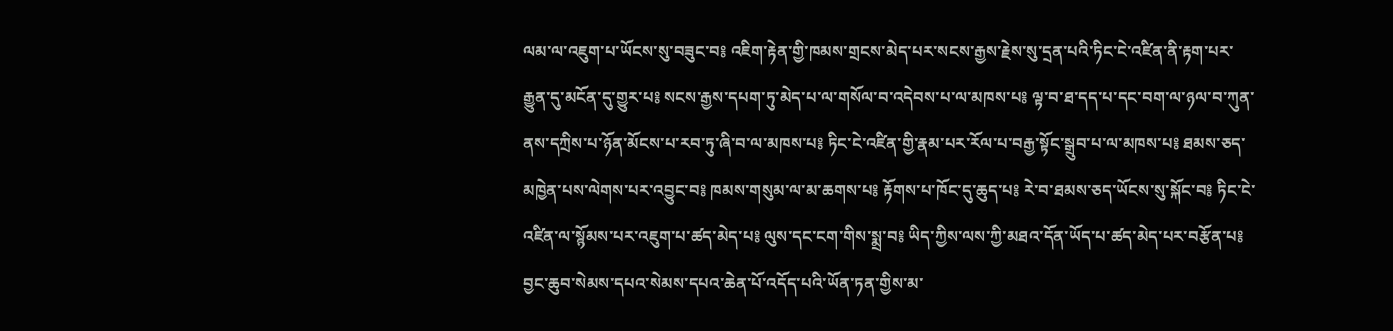ལམ་ལ་འཇུག་པ་ཡོངས་སུ་བཟུང་བ༔ འཇིག་རྟེན་གྱི་ཁམས་གྲངས་མེད་པར་སངས་རྒྱས་རྗེས་སུ་དྲན་པའི་ཏིང་ངེ་འཛིན་ནི་རྟག་པར་རྒྱུན་དུ་མངོན་དུ་གྱུར་པ༔ སངས་རྒྱས་དཔག་ཏུ་མེད་པ་ལ་གསོལ་བ་འདེབས་པ་ལ་མཁས་པ༔ ལྟ་བ་ཐ་དད་པ་དང་བག་ལ་ཉལ་བ་ཀུན་ནས་དཀྲིས་པ་ཉོན་མོངས་པ་རབ་ཏུ་ཞི་བ་ལ་མཁས་པ༔ ཏིང་ངེ་འཛིན་གྱི་རྣམ་པར་རོལ་པ་བརྒྱ་སྟོང་སྒྲུབ་པ་ལ་མཁས་པ༔ ཐམས་ཅད་མཁྱེན་པས་ལེགས་པར་འབྱུང་བ༔ ཁམས་གསུམ་ལ་མ་ཆགས་པ༔ རྟོགས་པ་ཁོང་དུ་ཆུད་པ༔ རེ་བ་ཐམས་ཅད་ཡོངས་སུ་སྐོང་བ༔ ཏིང་ངེ་འཛིན་ལ་སྙོམས་པར་འཇུག་པ་ཚད་མེད་པ༔ ལུས་དང་ངག་གིས་སྨྲ་བ༔ ཡིད་ཀྱིས་ལས་ཀྱི་མཐའ་དོན་ཡོད་པ་ཚད་མེད་པར་བརྩོན་པ༔ བྱང་ཆུབ་སེམས་དཔའ་སེམས་དཔའ་ཆེན་པོ་འདོད་པའི་ཡོན་ཏན་གྱིས་མ་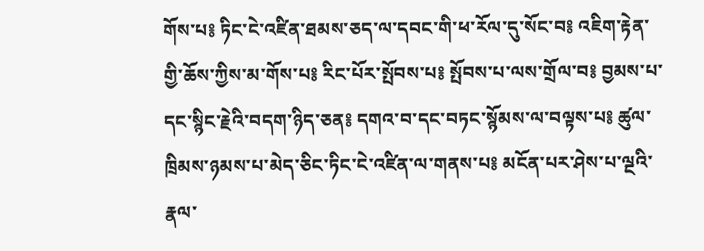གོས་པ༔ ཏིང་ངེ་འཛིན་ཐམས་ཅད་ལ་དབང་གི་ཕ་རོལ་དུ་སོང་བ༔ འཇིག་རྟེན་གྱི་ཆོས་ཀྱིས་མ་གོས་པ༔ རིང་པོར་སྤོབས་པ༔ སྤོབས་པ་ལས་གྲོལ་བ༔ བྱམས་པ་དང་སྙིང་རྗེའི་བདག་ཉིད་ཅན༔ དགའ་བ་དང་བཏང་སྙོམས་ལ་བལྟས་པ༔ ཚུལ་ཁྲིམས་ཉམས་པ་མེད་ཅིང་ཏིང་ངེ་འཛིན་ལ་གནས་པ༔ མངོན་པར་ཤེས་པ་ལྔའི་རྣལ་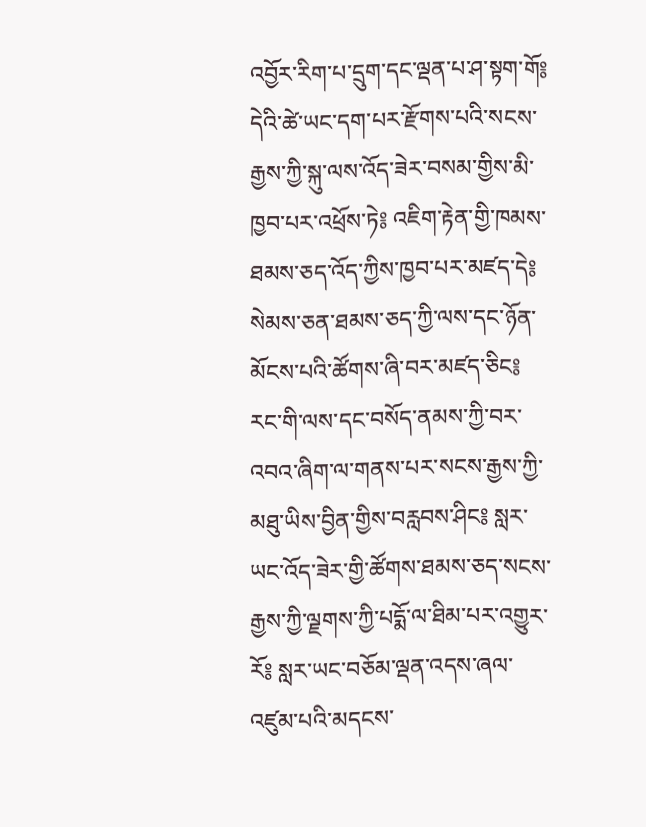འབྱོར་རིག་པ་དྲུག་དང་ལྡན་པ་ཤ་སྟག་གོ༔ དེའི་ཚེ་ཡང་དག་པར་རྫོགས་པའི་སངས་རྒྱས་ཀྱི་སྐུ་ལས་འོད་ཟེར་བསམ་གྱིས་མི་ཁྱབ་པར་འཕྲོས་ཏེ༔ འཇིག་རྟེན་གྱི་ཁམས་ཐམས་ཅད་འོད་ཀྱིས་ཁྱབ་པར་མཛད་དེ༔ སེམས་ཅན་ཐམས་ཅད་ཀྱི་ལས་དང་ཉོན་མོངས་པའི་ཚོགས་ཞི་བར་མཛད་ཅིང༔ རང་གི་ལས་དང་བསོད་ནམས་ཀྱི་བར་འབའ་ཞིག་ལ་གནས་པར་སངས་རྒྱས་ཀྱི་མཐུ་ཡིས་བྱིན་གྱིས་བརླབས་ཤིང༔ སླར་ཡང་འོད་ཟེར་གྱི་ཚོགས་ཐམས་ཅད་སངས་རྒྱས་ཀྱི་ལྗགས་ཀྱི་པདྨོ་ལ་ཐིམ་པར་འགྱུར་རོ༔ སླར་ཡང་བཅོམ་ལྡན་འདས་ཞལ་འཛུམ་པའི་མདངས་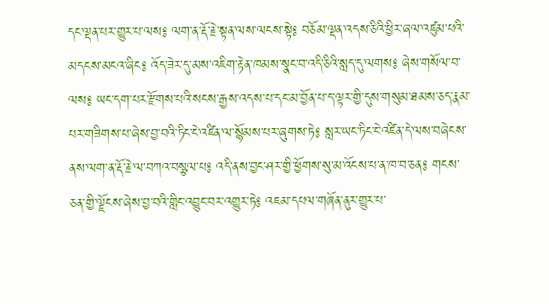དང་ལྡན་པར་གྱུར་པ་ལས༔ ལག་ན་རྡོ་རྗེ་སྟན་ལས་ལངས་སྟེ༔ བཅོམ་ལྡན་འདས་ཅིའི་ཕྱིར་ཞལ་འཛུམ་པའི་མདངས་མངའ་ཞིང༔ འོད་ཟེར་དུ་མས་འཇིག་རྟེན་ཁམས་སྣང་བ་འདི་ཅིའི་སླད་དུ་ལགས༔ ཞེས་གསོལ་བ་ལས༔ ཡང་དག་པར་རྫོགས་པའི་སངས་རྒྱས་འདས་པ་དང་མ་བྱོན་པ་ད་ལྟར་གྱི་དུས་གསུམ་ཐམས་ཅད་རྣམ་པར་གཟིགས་པ་ཞེས་བྱ་བའི་ཏིང་ངེ་འཛིན་ལ་སྙོམས་པར་ཞུགས་ཏེ༔ སླར་ཡང་ཏིང་ངེ་འཛིན་དེ་ལས་བཞེངས་ནས་ལག་ན་རྡོ་རྗེ་ལ་བཀའ་བསྩལ་པ༔ འདི་ནས་བྱང་ཤར་གྱི་ཕྱོགས་སུ་མ་འོངས་པ་ན་ཁ་བ་ཅན༔ གངས་ཅན་གྱི་ལྗོངས་ཞེས་བྱ་བའི་གླིང་འབྱུང་བར་འགྱུར་ཏེ༔ འཇམ་དཔལ་གཞོན་ནུར་གྱུར་པ་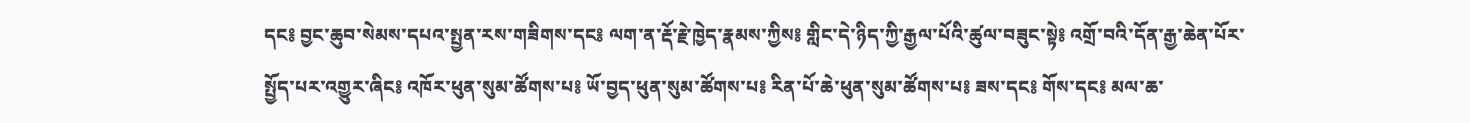དང༔ བྱང་ཆུབ་སེམས་དཔའ་སྤྱན་རས་གཟིགས་དང༔ ལག་ན་རྡོ་རྗེ་ཁྱེད་རྣམས་ཀྱིས༔ གླིང་དེ་ཉིད་ཀྱི་རྒྱལ་པོའི་ཚུལ་བཟུང་སྟེ༔ འགྲོ་བའི་དོན་རྒྱ་ཆེན་པོར་སྤྱོད་པར་འགྱུར་ཞིང༔ འཁོར་ཕུན་སུམ་ཚོགས་པ༔ ཡོ་བྱད་ཕུན་སུམ་ཚོགས་པ༔ རིན་པོ་ཆེ་ཕུན་སུམ་ཚོགས་པ༔ ཟས་དང༔ གོས་དང༔ མལ་ཆ་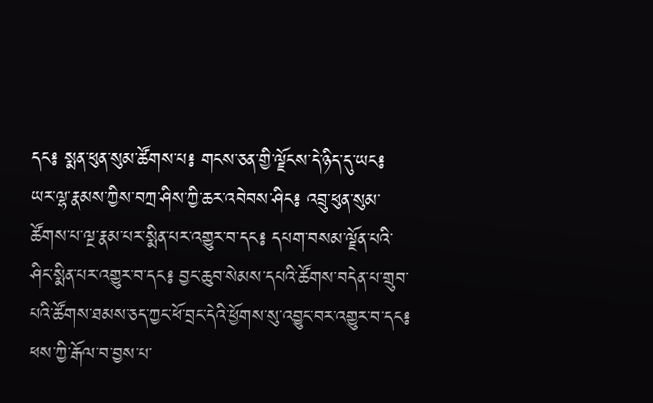དང༔ སྨན་ཕུན་སུམ་ཚོགས་པ༔ གངས་ཅན་གྱི་ལྗོངས་དེ་ཉིད་དུ་ཡང༔ ཡར་ལྷ་རྣམས་ཀྱིས་བཀྲ་ཤིས་ཀྱི་ཆར་འབེབས་ཤིང༔ འབྲུ་ཕུན་སུམ་ཚོགས་པ་ལྔ་རྣམ་པར་སྨིན་པར་འགྱུར་བ་དང༔ དཔག་བསམ་ལྗོན་པའི་ཤིང་སྨིན་པར་འགྱུར་བ་དང༔ བྱང་ཆུབ་སེམས་དཔའི་ཚོགས་བདེན་པ་གྲུབ་པའི་ཚོགས་ཐམས་ཅད་ཀྱང་ཕོ་བྲང་དེའི་ཕྱོགས་སུ་འབྱུང་བར་འགྱུར་བ་དང༔ ཕས་ཀྱི་རྒོལ་བ་བྱས་པ་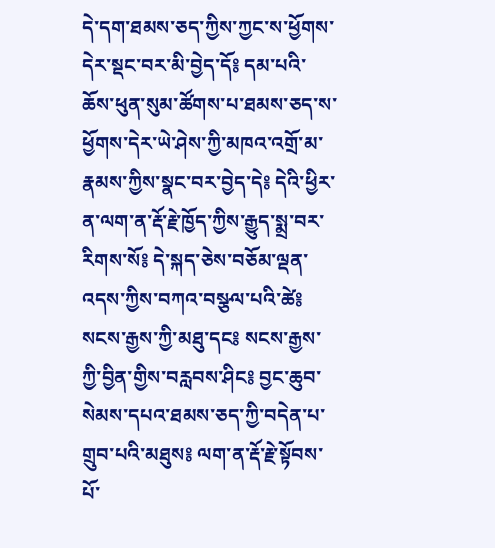དེ་དག་ཐམས་ཅད་ཀྱིས་ཀྱང་ས་ཕྱོགས་དེར་སྡང་བར་མི་བྱེད་དོ༔ དམ་པའི་ཆོས་ཕུན་སུམ་ཚོགས་པ་ཐམས་ཅད་ས་ཕྱོགས་དེར་ཡེ་ཤེས་ཀྱི་མཁའ་འགྲོ་མ་རྣམས་ཀྱིས་སྣང་བར་བྱེད་དེ༔ དེའི་ཕྱིར་ན་ལག་ན་རྡོ་རྗེ་ཁྱོད་ཀྱིས་རྒྱུད་སྨྲ་བར་རིགས་སོ༔ དེ་སྐད་ཅེས་བཅོམ་ལྡན་འདས་ཀྱིས་བཀའ་བསྩལ་པའི་ཚེ༔ སངས་རྒྱས་ཀྱི་མཐུ་དང༔ སངས་རྒྱས་ཀྱི་བྱིན་གྱིས་བརླབས་ཤིང༔ བྱང་ཆུབ་སེམས་དཔའ་ཐམས་ཅད་ཀྱི་བདེན་པ་གྲུབ་པའི་མཐུས༔ ལག་ན་རྡོ་རྗེ་སྟོབས་པོ་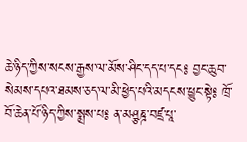ཆེ་ཉིད་ཀྱིས་སངས་རྒྱས་ལ་མོས་ཤིང་དད་པ་དང༔ བྱང་ཆུབ་སེམས་དཔའ་ཐམས་ཅད་ལ་མི་ཕྱེད་པའི་མདངས་ཕྱུང་སྟེ༔ ཁྲོ་བོ་ཆེན་པོ་ཉིད་ཀྱིས་སྨྲས་པ༔ ན་མཤྩཎྜ་བཛྲ་པཱ་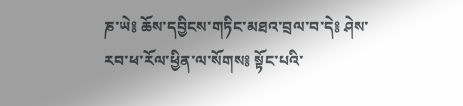ཎ་ཡེ༔ ཆོས་དབྱིངས་གཏིང་མཐའ་བྲལ་བ་དེ༔ ཤེས་རབ་ཕ་རོལ་ཕྱིན་ལ་སོགས༔ སྟོང་པའི་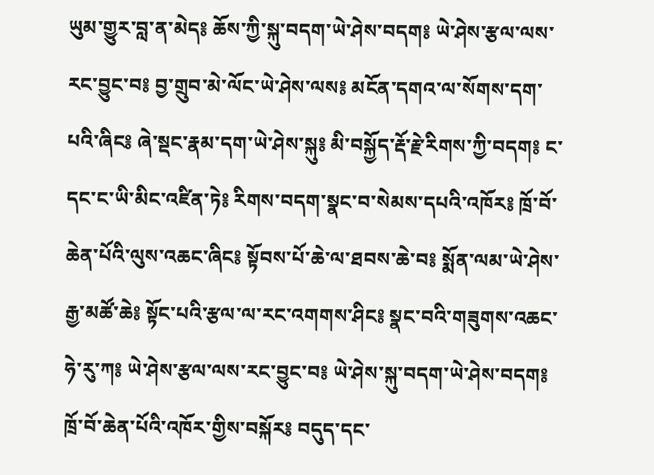ཡུམ་གྱུར་བླ་ན་མེད༔ ཆོས་ཀྱི་སྐུ་བདག་ཡེ་ཤེས་བདག༔ ཡེ་ཤེས་རྩལ་ལས་རང་བྱུང་བ༔ བྱ་གྲུབ་མེ་ལོང་ཡེ་ཤེས་ལས༔ མངོན་དགའ་ལ་སོགས་དག་པའི་ཞིང༔ ཞེ་སྡང་རྣམ་དག་ཡེ་ཤེས་སྐུ༔ མི་བསྐྱོད་རྡོ་རྗེ་རིགས་ཀྱི་བདག༔ ང་དང་ང་ཡི་མིང་འཛིན་ཏེ༔ རིགས་བདག་སྣང་བ་སེམས་དཔའི་འཁོར༔ ཁྲོ་བོ་ཆེན་པོའི་ལུས་འཆང་ཞིང༔ སྟོབས་པོ་ཆེ་ལ་ཐབས་ཆེ་བ༔ སྨོན་ལམ་ཡེ་ཤེས་རྒྱ་མཚོ་ཆེ༔ སྟོང་པའི་རྩལ་ལ་རང་འགགས་ཤིང༔ སྣང་བའི་གཟུགས་འཆང་ཧེ་རུ་ཀ༔ ཡེ་ཤེས་རྩལ་ལས་རང་བྱུང་བ༔ ཡེ་ཤེས་སྐུ་བདག་ཡེ་ཤེས་བདག༔ ཁྲོ་བོ་ཆེན་པོའི་འཁོར་གྱིས་བསྐོར༔ བདུད་དང་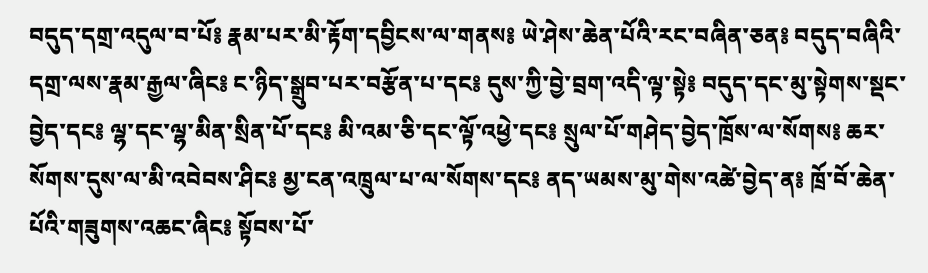བདུད་དགྲ་འདུལ་བ་པོ༔ རྣམ་པར་མི་རྟོག་དབྱིངས་ལ་གནས༔ ཡེ་ཤེས་ཆེན་པོའི་རང་བཞིན་ཅན༔ བདུད་བཞིའི་དགྲ་ལས་རྣམ་རྒྱལ་ཞིང༔ ང་ཉིད་སྒྲུབ་པར་བརྩོན་པ་དང༔ དུས་ཀྱི་བྱེ་བྲག་འདི་ལྟ་སྟེ༔ བདུད་དང་མུ་སྟེགས་སྡང་བྱེད་དང༔ ལྷ་དང་ལྷ་མིན་སྲིན་པོ་དང༔ མི་འམ་ཅི་དང་ལྟོ་འཕྱེ་དང༔ སྲུལ་པོ་གཤེད་བྱེད་ཁྲོས་ལ་སོགས༔ ཆར་སོགས་དུས་ལ་མི་འབེབས་ཤིང༔ མྱ་ངན་འཁྲུལ་པ་ལ་སོགས་དང༔ ནད་ཡམས་མུ་གེས་འཚེ་བྱེད་ན༔ ཁྲོ་བོ་ཆེན་པོའི་གཟུགས་འཆང་ཞིང༔ སྟོབས་པོ་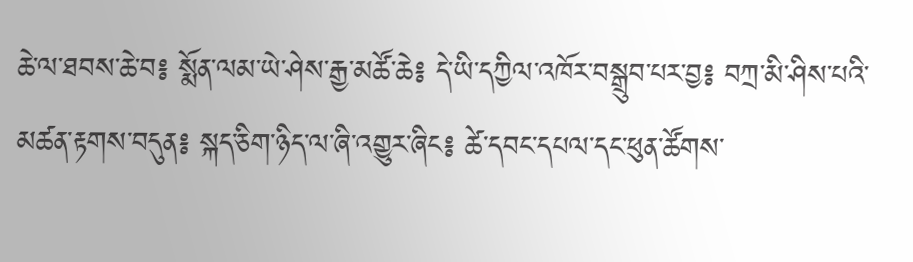ཆེ་ལ་ཐབས་ཆེ་བ༔ སྨོན་ལམ་ཡེ་ཤེས་རྒྱ་མཚོ་ཆེ༔ དེ་ཡི་དཀྱིལ་འཁོར་བསྒྲུབ་པར་བྱ༔ བཀྲ་མི་ཤིས་པའི་མཚན་རྟགས་བདུན༔ སྐད་ཅིག་ཉིད་ལ་ཞི་འགྱུར་ཞིང༔ ཚེ་དབང་དཔལ་དང་ཕུན་ཚོགས་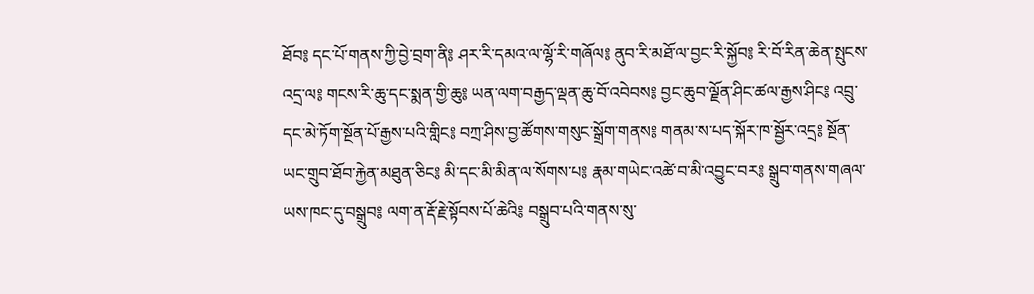ཐོབ༔ དང་པོ་གནས་ཀྱི་བྱེ་བྲག་ནི༔ ཤར་རི་དམའ་ལ་ལྷོ་རི་གཞོལ༔ ནུབ་རི་མཐོ་ལ་བྱང་རི་སྐྱོབ༔ རི་བོ་རིན་ཆེན་སྤུངས་འདྲ་ལ༔ གངས་རི་ཆུ་དང་སྨན་གྱི་ཆུ༔ ཡན་ལག་བརྒྱད་ལྡན་ཆུ་བོ་འབེབས༔ བྱང་ཆུབ་ལྗོན་ཤིང་ཚལ་རྒྱས་ཤིང༔ འབྲུ་དང་མེ་ཏོག་སྔོན་པོ་རྒྱས་པའི་གླིང༔ བཀྲ་ཤིས་བྱ་ཚོགས་གསུང་སྒྲོག་གནས༔ གནམ་ས་པད་སྐོར་ཁ་སྦྱོར་འདྲ༔ སྔོན་ཡང་གྲུབ་ཐོབ་རྐྱེན་མཐུན་ཅིང༔ མི་དང་མི་མིན་ལ་སོགས་པ༔ རྣམ་གཡེང་འཚེ་བ་མི་འབྱུང་བར༔ སྒྲུབ་གནས་གཞལ་ཡས་ཁང་དུ་བསྒྲུབ༔ ལག་ན་རྡོ་རྗེ་སྟོབས་པོ་ཆེའི༔ བསྒྲུབ་པའི་གནས་སུ་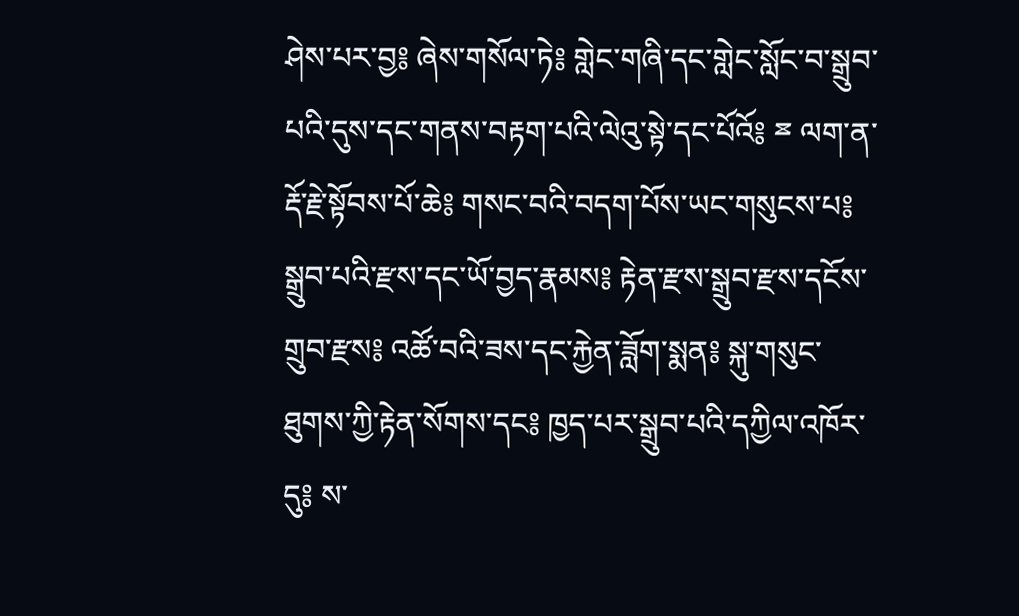ཤེས་པར་བྱ༔ ཞེས་གསོལ་ཏེ༔ གླེང་གཞི་དང་གླེང་སློང་བ་སྒྲུབ་པའི་དུས་དང་གནས་བརྟག་པའི་ལེའུ་སྟེ་དང་པོའོ༔ ྈ ལག་ན་རྡོ་རྗེ་སྟོབས་པོ་ཆེ༔ གསང་བའི་བདག་པོས་ཡང་གསུངས་པ༔ སྒྲུབ་པའི་རྫས་དང་ཡོ་བྱད་རྣམས༔ རྟེན་རྫས་སྒྲུབ་རྫས་དངོས་གྲུབ་རྫས༔ འཚོ་བའི་ཟས་དང་རྐྱེན་ཟློག་སྨན༔ སྐུ་གསུང་ཐུགས་ཀྱི་རྟེན་སོགས་དང༔ ཁྱད་པར་སྒྲུབ་པའི་དཀྱིལ་འཁོར་དུ༔ ས་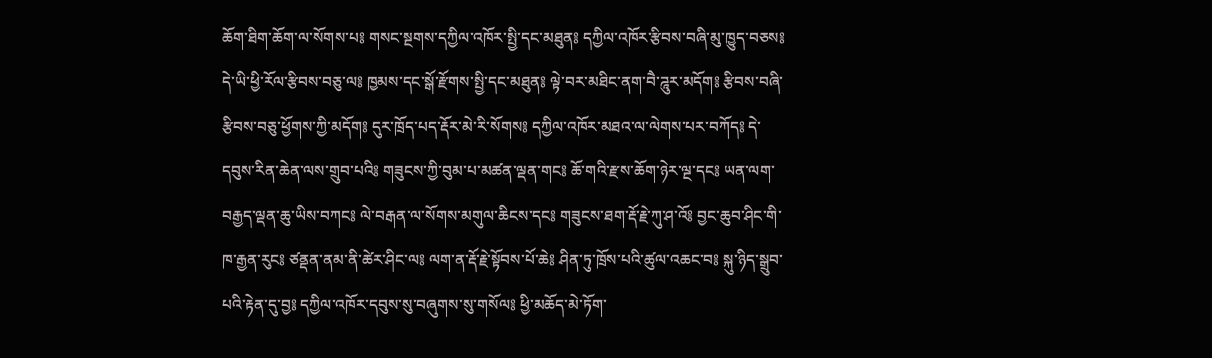ཆོག་ཐིག་ཆོག་ལ་སོགས་པ༔ གསང་སྔགས་དཀྱིལ་འཁོར་སྤྱི་དང་མཐུན༔ དཀྱིལ་འཁོར་རྩིབས་བཞི་མུ་ཁྱུད་བཅས༔ དེ་ཡི་ཕྱི་རོལ་རྩིབས་བཅུ་ལ༔ ཁྱམས་དང་སྒོ་རྫོགས་སྤྱི་དང་མཐུན༔ ལྟེ་བར་མཐིང་ནག་བཻ་ཌཱུར་མདོག༔ རྩིབས་བཞི་རྩིབས་བཅུ་ཕྱོགས་ཀྱི་མདོག༔ དུར་ཁྲོད་པད་རྡོར་མེ་རི་སོགས༔ དཀྱིལ་འཁོར་མཐའ་ལ་ལེགས་པར་བཀོད༔ དེ་དབུས་རིན་ཆེན་ལས་གྲུབ་པའི༔ གཟུངས་ཀྱི་བུམ་པ་མཚན་ལྡན་གང༔ ཆོ་གའི་རྫས་ཆོག་ཉེར་ལྔ་དང༔ ཡན་ལག་བརྒྱད་ལྡན་ཆུ་ཡིས་བཀང༔ ལེ་བརྒན་ལ་སོགས་མགུལ་ཆིངས་དང༔ གཟུངས་ཐག་རྡོ་རྗེ་ཀུ་ཤ་འོ༔ བྱང་ཆུབ་ཤིང་གི་ཁ་རྒྱན་རུང༔ ཙནྡན་ནམ་ནི་ཚེར་ཤིང་ལ༔ ལག་ན་རྡོ་རྗེ་སྟོབས་པོ་ཆེ༔ ཤིན་ཏུ་ཁྲོས་པའི་ཚུལ་འཆང་བ༔ སྐུ་ཉིད་སྒྲུབ་པའི་རྟེན་དུ་བྱ༔ དཀྱིལ་འཁོར་དབུས་སུ་བཞུགས་སུ་གསོལ༔ ཕྱི་མཆོད་མེ་ཏོག་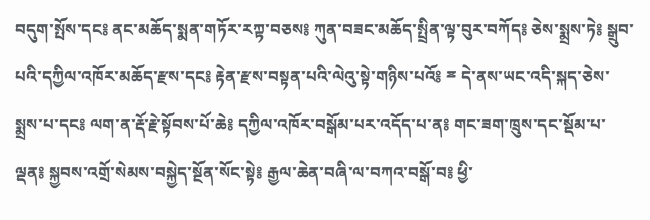བདུག་སྤོས་དང༔ ནང་མཆོད་སྨན་གཏོར་རཀྟ་བཅས༔ ཀུན་བཟང་མཆོད་སྤྲིན་ལྟ་བུར་བཀོད༔ ཅེས་སྨྲས་ཏེ༔ སྒྲུབ་པའི་དཀྱིལ་འཁོར་མཆོད་རྫས་དང༔ རྟེན་རྫས་བསྟན་པའི་ལེའུ་སྟེ་གཉིས་པའོ༔ ྈ དེ་ནས་ཡང་འདི་སྐད་ཅེས་སྨྲས་པ་དང༔ ལག་ན་རྡོ་རྗེ་སྟོབས་པོ་ཆེ༔ དཀྱིལ་འཁོར་བསྒོམ་པར་འདོད་པ་ན༔ གང་ཟག་ཁྲུས་དང་སྡོམ་པ་ལྡན༔ སྐྱབས་འགྲོ་སེམས་བསྐྱེད་སྔོན་སོང་སྟེ༔ རྒྱལ་ཆེན་བཞི་ལ་བཀའ་བསྒོ་བ༔ ཕྱི་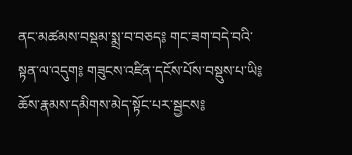ནང་མཚམས་བསྡམ་སྨྲ་བ་བཅད༔ གང་ཟག་བདེ་བའི་སྟན་ལ་འདུག༔ གཟུངས་འཛིན་དངོས་པོས་བསྡུས་པ་ཡི༔ ཆོས་རྣམས་དམིགས་མེད་སྟོང་པར་སྦྱངས༔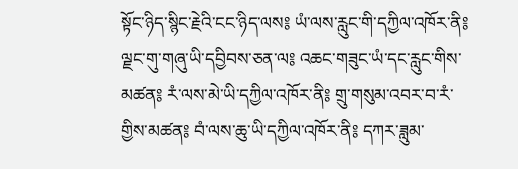སྟོང་ཉིད་སྙིང་རྗེའི་ངང་ཉིད་ལས༔ ཡཾ་ལས་རླུང་གི་དཀྱིལ་འཁོར་ནི༔ ལྗང་གུ་གཞུ་ཡི་དབྱིབས་ཅན་ལ༔ འཆང་གཟུང་ཡཾ་དང་རླུང་གིས་མཚན༔ རཾ་ལས་མེ་ཡི་དཀྱིལ་འཁོར་ནི༔ གྲུ་གསུམ་འབར་བ་རཾ་གྱིས་མཚན༔ བཾ་ལས་ཆུ་ཡི་དཀྱིལ་འཁོར་ནི༔ དཀར་ཟླུམ་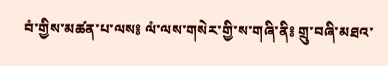བཾ་གྱིས་མཚན་པ་ལས༔ ལཾ་ལས་གསེར་གྱི་ས་གཞི་ནི༔ གྲུ་བཞི་མཐའ་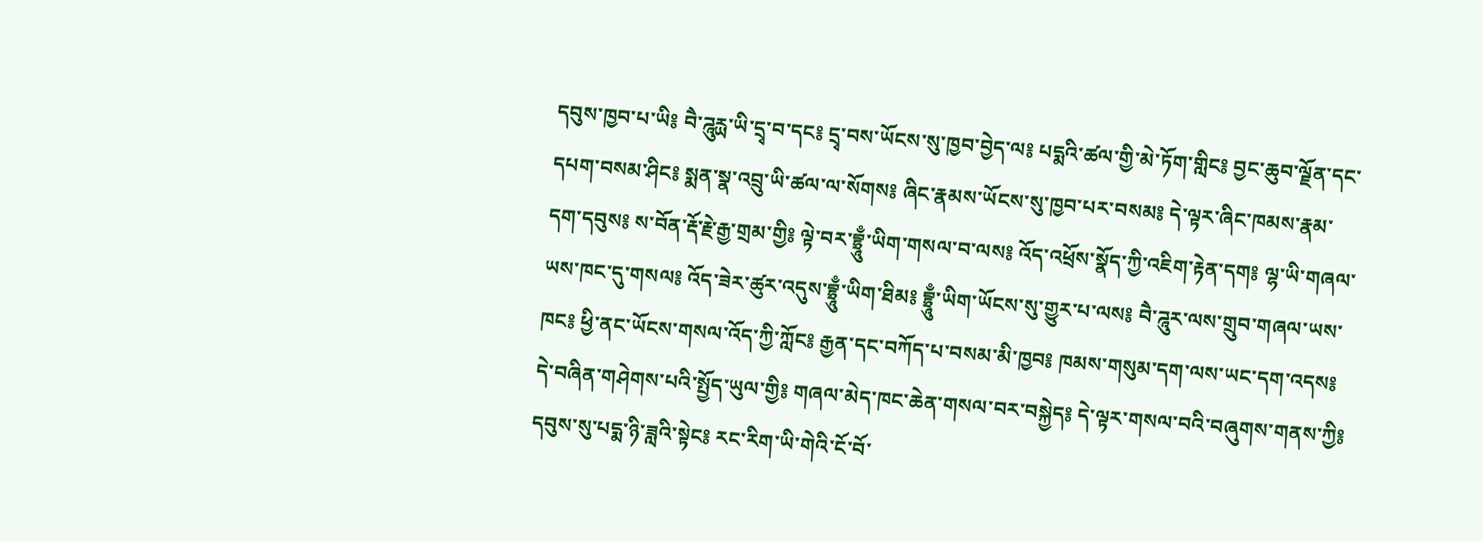དབུས་ཁྱབ་པ་ཡི༔ བཻ་ཌཱུརྻ་ཡི་དྲྭ་བ་དང༔ དྲྭ་བས་ཡོངས་སུ་ཁྱབ་བྱེད་ལ༔ པདྨའི་ཚལ་གྱི་མེ་ཏོག་གླིང༔ བྱང་ཆུབ་ལྗོན་དང་དཔག་བསམ་ཤིང༔ སྨན་སྣ་འབྲུ་ཡི་ཚལ་ལ་སོགས༔ ཞིང་རྣམས་ཡོངས་སུ་ཁྱབ་པར་བསམ༔ དེ་ལྟར་ཞིང་ཁམས་རྣམ་དག་དབུས༔ ས་བོན་རྡོ་རྗེ་རྒྱ་གྲམ་གྱི༔ ལྟེ་བར་བྷྲཱུྃ་ཡིག་གསལ་བ་ལས༔ འོད་འཕྲོས་སྣོད་ཀྱི་འཇིག་རྟེན་དག༔ ལྷ་ཡི་གཞལ་ཡས་ཁང་དུ་གསལ༔ འོད་ཟེར་ཚུར་འདུས་བྷྲཱུྃ་ཡིག་ཐིམ༔ བྷྲཱུྃ་ཡིག་ཡོངས་སུ་གྱུར་པ་ལས༔ བཻ་ཌཱུར་ལས་གྲུབ་གཞལ་ཡས་ཁང༔ ཕྱི་ནང་ཡོངས་གསལ་འོད་ཀྱི་ཀློང༔ རྒྱན་དང་བཀོད་པ་བསམ་མི་ཁྱབ༔ ཁམས་གསུམ་དག་ལས་ཡང་དག་འདས༔ དེ་བཞིན་གཤེགས་པའི་སྤྱོད་ཡུལ་གྱི༔ གཞལ་མེད་ཁང་ཆེན་གསལ་བར་བསྐྱེད༔ དེ་ལྟར་གསལ་བའི་བཞུགས་གནས་ཀྱི༔ དབུས་སུ་པདྨ་ཉི་ཟླའི་སྟེང༔ རང་རིག་ཡི་གེའི་ངོ་བོ་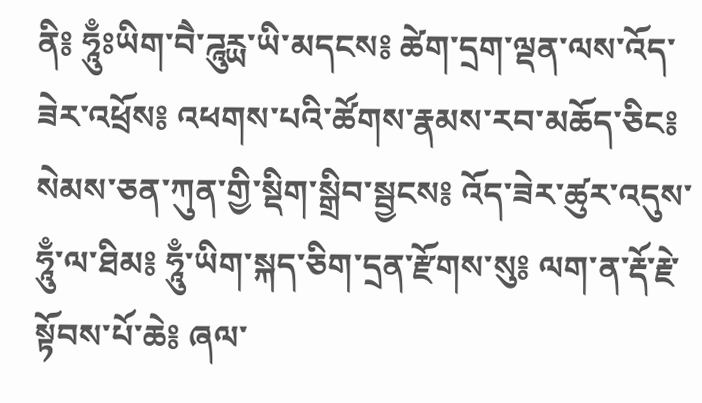ནི༔ ཧཱུྃཿཡིག་བཻ་ཌཱུརྻ་ཡི་མདངས༔ ཚེག་དྲག་ལྡན་ལས་འོད་ཟེར་འཕྲོས༔ འཕགས་པའི་ཚོགས་རྣམས་རབ་མཆོད་ཅིང༔ སེམས་ཅན་ཀུན་གྱི་སྡིག་སྒྲིབ་སྦྱངས༔ འོད་ཟེར་ཚུར་འདུས་ཧཱུྃ་ལ་ཐིམ༔ ཧཱུྃ་ཡིག་སྐད་ཅིག་དྲན་རྫོགས་སུ༔ ལག་ན་རྡོ་རྗེ་སྟོབས་པོ་ཆེ༔ ཞལ་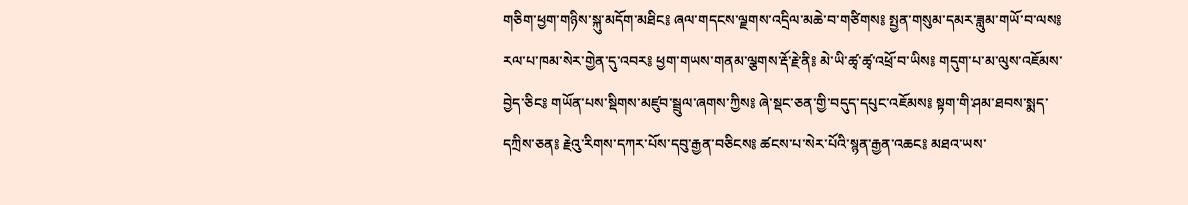གཅིག་ཕྱག་གཉིས་སྐུ་མདོག་མཐིང༔ ཞལ་གདངས་ལྗགས་འདྲིལ་མཆེ་བ་གཙིགས༔ སྤྱན་གསུམ་དམར་ཟླུམ་གཡོ་བ་ལས༔ རལ་པ་ཁམ་སེར་གྱེན་དུ་འབར༔ ཕྱག་གཡས་གནམ་ལྕགས་རྡོ་རྗེ་ནི༔ མེ་ཡི་ཚྭ་ཚྭ་འཕྲོ་བ་ཡིས༔ གདུག་པ་མ་ལུས་འཇོམས་བྱེད་ཅིང༔ གཡོན་པས་སྡིགས་མཛུབ་སྦྲུལ་ཞགས་ཀྱིས༔ ཞེ་སྡང་ཅན་གྱི་བདུད་དཔུང་འཇོམས༔ སྟག་གི་ཤམ་ཐབས་སྨད་དཀྲིས་ཅན༔ རྗེའུ་རིགས་དཀར་པོས་དབུ་རྒྱན་བཅིངས༔ ཚངས་པ་སེར་པོའི་སྙན་རྒྱན་འཆང༔ མཐའ་ཡས་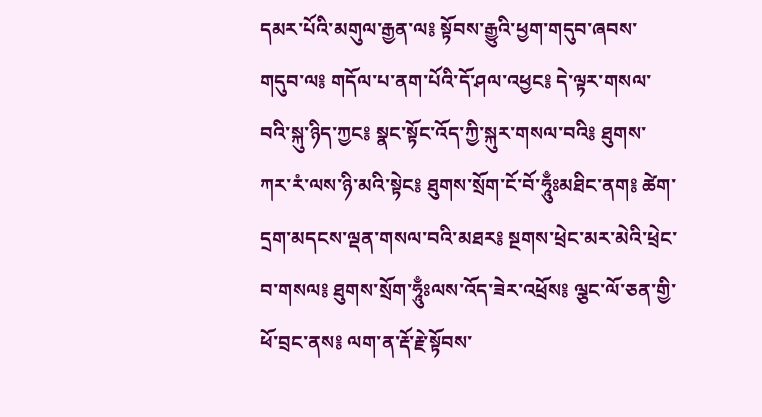དམར་པོའི་མགུལ་རྒྱན་ལ༔ སྟོབས་རྒྱུའི་ཕྱག་གདུབ་ཞབས་གདུབ་ལ༔ གདོལ་པ་ནག་པོའི་དོ་ཤལ་འཕྱང༔ དེ་ལྟར་གསལ་བའི་སྐུ་ཉིད་ཀྱང༔ སྣང་སྟོང་འོད་ཀྱི་སྐུར་གསལ་བའི༔ ཐུགས་ཀར་རཾ་ལས་ཉི་མའི་སྟེང༔ ཐུགས་སྲོག་ངོ་བོ་ཧཱུྃཿམཐིང་ནག༔ ཚེག་དྲག་མདངས་ལྡན་གསལ་བའི་མཐར༔ སྔགས་ཕྲེང་མར་མེའི་ཕྲེང་བ་གསལ༔ ཐུགས་སྲོག་ཧཱུྃཿལས་འོད་ཟེར་འཕྲོས༔ ལྕང་ལོ་ཅན་གྱི་ཕོ་བྲང་ནས༔ ལག་ན་རྡོ་རྗེ་སྟོབས་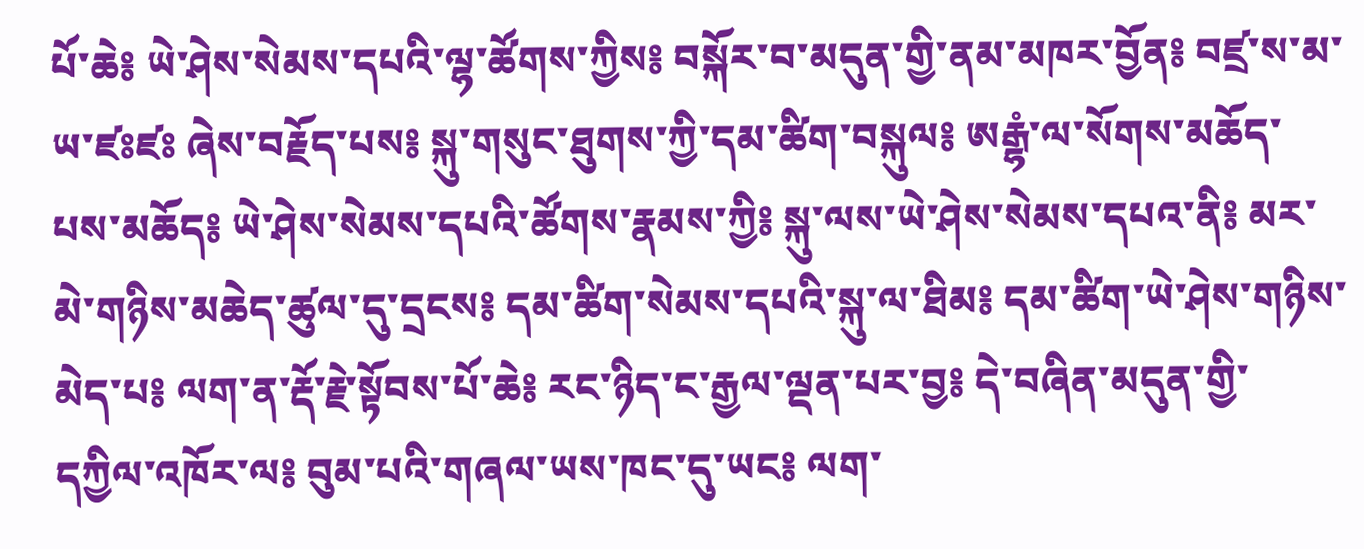པོ་ཆེ༔ ཡེ་ཤེས་སེམས་དཔའི་ལྷ་ཚོགས་ཀྱིས༔ བསྐོར་བ་མདུན་གྱི་ནམ་མཁར་བྱོན༔ བཛྲ་ས་མ་ཡ་ཛཿཛཿ ཞེས་བརྗོད་པས༔ སྐུ་གསུང་ཐུགས་ཀྱི་དམ་ཚིག་བསྐུལ༔ ཨརྒྷཾ་ལ་སོགས་མཆོད་པས་མཆོད༔ ཡེ་ཤེས་སེམས་དཔའི་ཚོགས་རྣམས་ཀྱི༔ སྐུ་ལས་ཡེ་ཤེས་སེམས་དཔའ་ནི༔ མར་མེ་གཉིས་མཆེད་ཚུལ་དུ་དྲངས༔ དམ་ཚིག་སེམས་དཔའི་སྐུ་ལ་ཐིམ༔ དམ་ཚིག་ཡེ་ཤེས་གཉིས་མེད་པ༔ ལག་ན་རྡོ་རྗེ་སྟོབས་པོ་ཆེ༔ རང་ཉིད་ང་རྒྱལ་ལྡན་པར་བྱ༔ དེ་བཞིན་མདུན་གྱི་དཀྱིལ་འཁོར་ལ༔ བུམ་པའི་གཞལ་ཡས་ཁང་དུ་ཡང༔ ལག་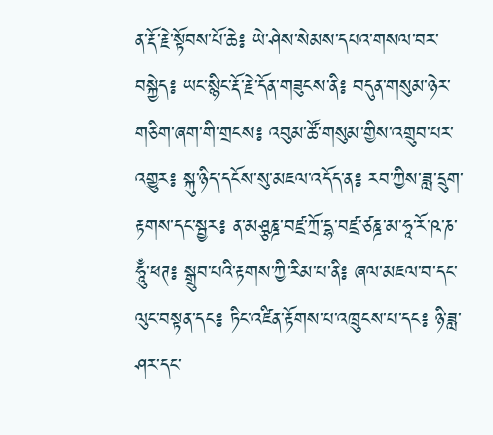ན་རྡོ་རྗེ་སྟོབས་པོ་ཆེ༔ ཡེ་ཤེས་སེམས་དཔའ་གསལ་བར་བསྐྱེད༔ ཡང་སྙིང་རྡོ་རྗེ་དོན་གཟུངས་ནི༔ བདུན་གསུམ་ཉེར་གཅིག་ཞག་གི་གྲངས༔ འབུམ་ཚོ་གསུམ་གྱིས་འགྲུབ་པར་འགྱུར༔ སྐུ་ཉིད་དངོས་སུ་མཇལ་འདོད་ན༔ རབ་ཀྱིས་ཟླ་དྲུག་རྟགས་དང་སྦྱར༔ ན་མཤྩཎྜ་བཛྲ་ཀྲོ་དྷ་བཛྲ་ཙཎྜ་མ་ཧཱ་རོ་ཥ་ཎ་ཧཱུྃ་ཕཊ༔ སྒྲུབ་པའི་རྟགས་ཀྱི་རིམ་པ་ནི༔ ཞལ་མཇལ་བ་དང་ལུང་བསྟན་དང༔ ཏིང་འཛིན་རྟོགས་པ་འཁྲུངས་པ་དང༔ ཉི་ཟླ་ཤར་དང་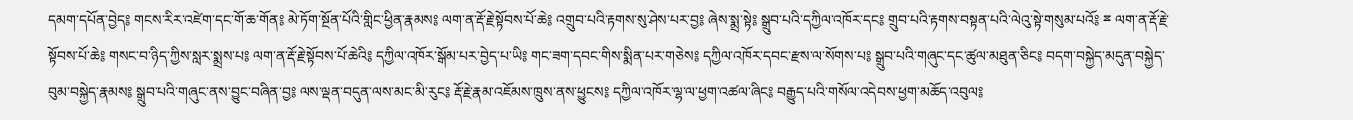དམག་དཔོན་བྱེད༔ གངས་རིར་འཛེག་དང་གོ་ཆ་གོན༔ མེ་ཏོག་སྔོན་པོའི་གླིང་ཕྱིན་རྣམས༔ ལག་ན་རྡོ་རྗེ་སྟོབས་པོ་ཆེ༔ འགྲུབ་པའི་རྟགས་སུ་ཤེས་པར་བྱ༔ ཞེས་སྨྲ་སྟེ༔ སྒྲུབ་པའི་དཀྱིལ་འཁོར་དང༔ གྲུབ་པའི་རྟགས་བསྟན་པའི་ལེའུ་སྟེ་གསུམ་པའོ༔ ྈ ལག་ན་རྡོ་རྗེ་སྟོབས་པོ་ཆེ༔ གསང་བ་ཉིད་ཀྱིས་སླར་སྨྲས་པ༔ ལག་ན་རྡོ་རྗེ་སྟོབས་པོ་ཆེའི༔ དཀྱིལ་འཁོར་སྒོམ་པར་བྱེད་པ་ཡི༔ གང་ཟག་དབང་གིས་སྨིན་པར་གཅེས༔ དཀྱིལ་འཁོར་དབང་རྫས་ལ་སོགས་པ༔ སྒྲུབ་པའི་གཞུང་དང་ཚུལ་མཐུན་ཅིང༔ བདག་བསྐྱེད་མདུན་བསྐྱེད་བུམ་བསྐྱེད་རྣམས༔ སྒྲུབ་པའི་གཞུང་ནས་བྱུང་བཞིན་བྱ༔ ལས་ལྡན་བདུན་ལས་མང་མི་རུང༔ རྡོ་རྗེ་རྣམ་འཇོམས་ཁྲུས་ནས་ཕྱུངས༔ དཀྱིལ་འཁོར་ལྷ་ལ་ཕྱག་འཚལ་ཞིང༔ བརྒྱུད་པའི་གསོལ་འདེབས་ཕྱག་མཆོད་འབུལ༔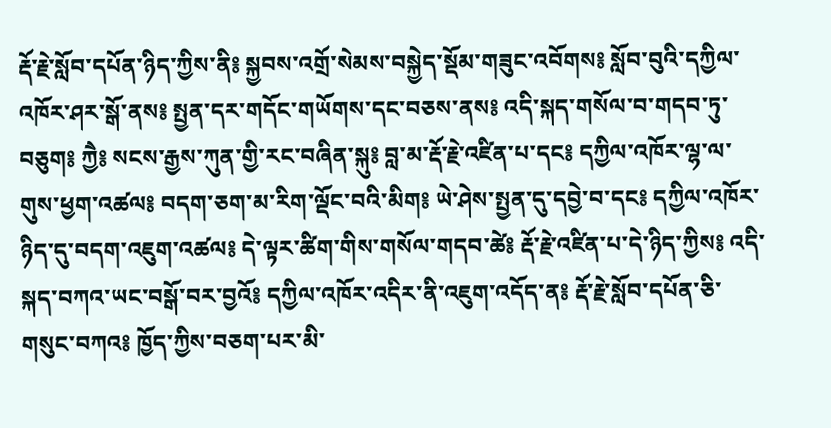རྡོ་རྗེ་སློབ་དཔོན་ཉིད་ཀྱིས་ནི༔ སྐྱབས་འགྲོ་སེམས་བསྐྱེད་སྡོམ་གཟུང་འབོགས༔ སློབ་བུའི་དཀྱིལ་འཁོར་ཤར་སྒོ་ནས༔ སྤྱན་དར་གདོང་གཡོགས་དང་བཅས་ནས༔ འདི་སྐད་གསོལ་བ་གདབ་ཏུ་བཅུག༔ ཀྱཻ༔ སངས་རྒྱས་ཀུན་གྱི་རང་བཞིན་སྐུ༔ བླ་མ་རྡོ་རྗེ་འཛིན་པ་དང༔ དཀྱིལ་འཁོར་ལྷ་ལ་གུས་ཕྱག་འཚལ༔ བདག་ཅག་མ་རིག་ལྡོང་བའི་མིག༔ ཡེ་ཤེས་སྤྱན་དུ་དབྱེ་བ་དང༔ དཀྱིལ་འཁོར་ཉིད་དུ་བདག་འཇུག་འཚལ༔ དེ་ལྟར་ཚིག་གིས་གསོལ་གདབ་ཚེ༔ རྡོ་རྗེ་འཛིན་པ་དེ་ཉིད་ཀྱིས༔ འདི་སྐད་བཀའ་ཡང་བསྒོ་བར་བྱའོ༔ དཀྱིལ་འཁོར་འདིར་ནི་འཇུག་འདོད་ན༔ རྡོ་རྗེ་སློབ་དཔོན་ཅི་གསུང་བཀའ༔ ཁྱོད་ཀྱིས་བཅག་པར་མི་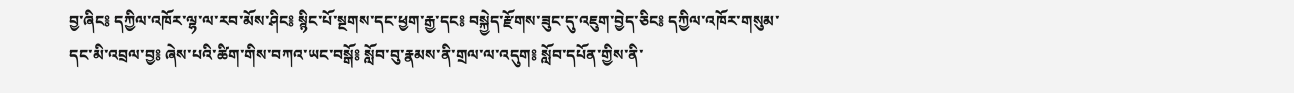བྱ་ཞིང༔ དཀྱིལ་འཁོར་ལྷ་ལ་རབ་མོས་ཤིང༔ སྙིང་པོ་སྔགས་དང་ཕྱག་རྒྱ་དང༔ བསྐྱེད་རྫོགས་ཟུང་དུ་འཇུག་བྱེད་ཅིང༔ དཀྱིལ་འཁོར་གསུམ་དང་མི་འབྲལ་བྱ༔ ཞེས་པའི་ཚིག་གིས་བཀའ་ཡང་བསྒོ༔ སློབ་བུ་རྣམས་ནི་གྲལ་ལ་འདུག༔ སློབ་དཔོན་གྱིས་ནི་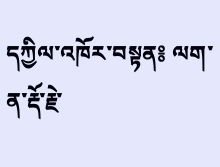དཀྱིལ་འཁོར་བསྟན༔ ལག་ན་རྡོ་རྗེ་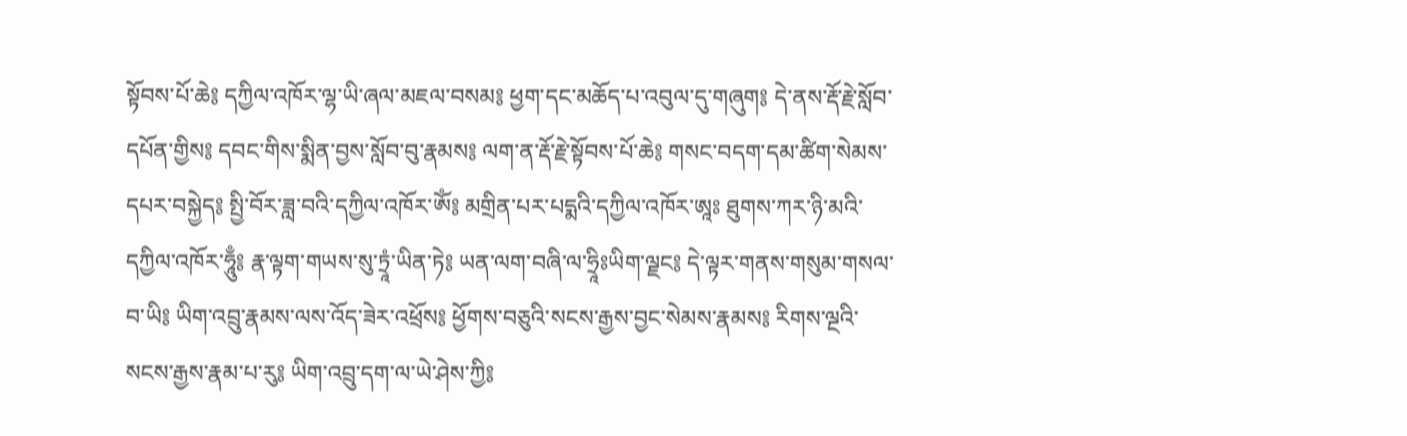སྟོབས་པོ་ཆེ༔ དཀྱིལ་འཁོར་ལྷ་ཡི་ཞལ་མཇལ་བསམ༔ ཕྱག་དང་མཆོད་པ་འབུལ་དུ་གཞུག༔ དེ་ནས་རྡོ་རྗེ་སློབ་དཔོན་གྱིས༔ དབང་གིས་སྨིན་བྱས་སློབ་བུ་རྣམས༔ ལག་ན་རྡོ་རྗེ་སྟོབས་པོ་ཆེ༔ གསང་བདག་དམ་ཚིག་སེམས་དཔར་བསྐྱེད༔ སྤྱི་བོར་ཟླ་བའི་དཀྱིལ་འཁོར་ཨོཾ༔ མགྲིན་པར་པདྨའི་དཀྱིལ་འཁོར་ཨཱཿ ཐུགས་ཀར་ཉི་མའི་དཀྱིལ་འཁོར་ཧཱུྃ༔ རྣ་ལྟག་གཡས་སུ་ཏྲཱཾ་ཡིན་ཏེ༔ ཡན་ལག་བཞི་ལ་ཧྲཱིཿཡིག་ལྗང༔ དེ་ལྟར་གནས་གསུམ་གསལ་བ་ཡི༔ ཡིག་འབྲུ་རྣམས་ལས་འོད་ཟེར་འཕྲོས༔ ཕྱོགས་བཅུའི་སངས་རྒྱས་བྱང་སེམས་རྣམས༔ རིགས་ལྔའི་སངས་རྒྱས་རྣམ་པ་རུ༔ ཡིག་འབྲུ་དག་ལ་ཡེ་ཤེས་ཀྱི༔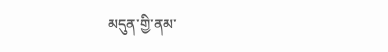མདུན་གྱི་ནམ་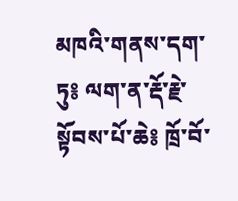མཁའི་གནས་དག་ཏུ༔ ལག་ན་རྡོ་རྗེ་སྟོབས་པོ་ཆེ༔ ཁྲོ་བོ་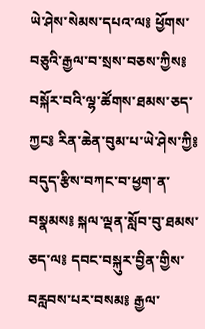ཡེ་ཤེས་སེམས་དཔའ་ལ༔ ཕྱོགས་བཅུའི་རྒྱལ་བ་སྲས་བཅས་ཀྱིས༔ བསྐོར་བའི་ལྷ་ཚོགས་ཐམས་ཅད་ཀྱང༔ རིན་ཆེན་བུམ་པ་ཡེ་ཤེས་ཀྱི༔ བདུད་རྩིས་བཀང་བ་ཕྱག་ན་བསྣམས༔ སྐལ་ལྡན་སློབ་བུ་ཐམས་ཅད་ལ༔ དབང་བསྐུར་བྱིན་གྱིས་བརླབས་པར་བསམ༔ རྒྱལ་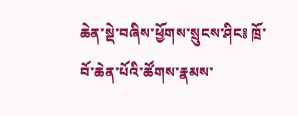ཆེན་སྡེ་བཞིས་ཕྱོགས་སྲུངས་ཤིང༔ ཁྲོ་བོ་ཆེན་པོའི་ཚོགས་རྣམས་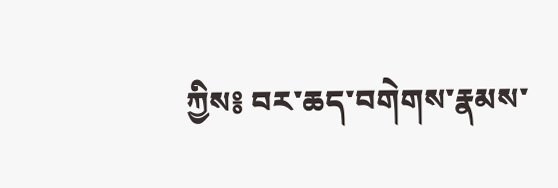ཀྱིས༔ བར་ཆད་བགེགས་རྣམས་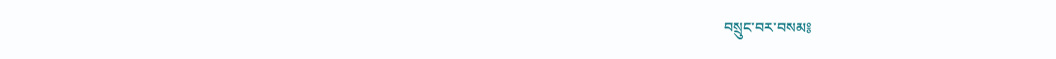བསྲུང་བར་བསམ༔